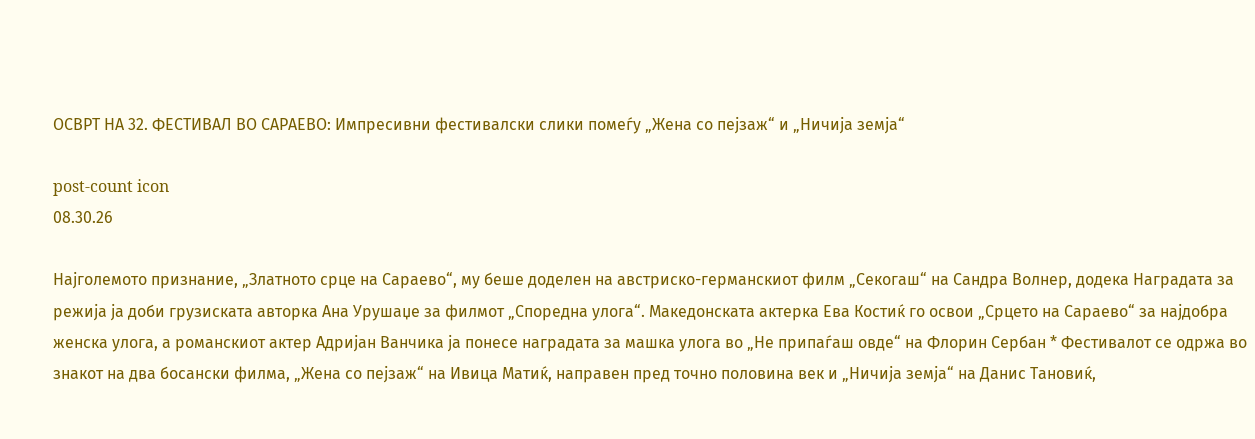ОСВРТ НА 32. ФЕСТИВАЛ ВО САРАЕВО: Импресивни фестивалски слики помеѓу „Жена со пејзаж“ и „Ничија земја“

post-count icon
08.30.26

Најголемото признание, „Златното срце на Сараево“, му беше доделен на австриско-германскиот филм „Секогаш“ на Сандра Волнер, додека Наградата за режија ја доби грузиската авторка Ана Урушаџе за филмот „Споредна улога“. Македонската актерка Ева Костиќ го освои „Срцето на Сараево“ за најдобра женска улога, а романскиот актер Адријан Ванчика ја понесе наградата за машка улога во „Не припаѓаш овде“ на Флорин Сербан * Фестивалот се одржа во знакот на два босански филма, „Жена со пејзаж“ на Ивица Матиќ, направен пред точно половина век и „Ничија земја“ на Данис Тановиќ,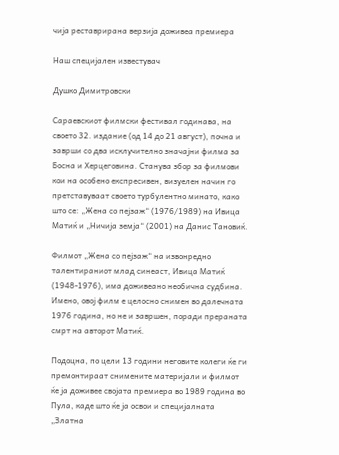чија реставрирана верзија доживеа премиера

Наш специјален известувач

Душко Димитровски

Сараевскиот филмски фестивал годинава, на своето 32. издание (од 14 до 21 август), почна и заврши со два исклучително значајни филма за Босна и Херцеговина. Станува збор за филмови кои на особено експресивен, визуелен начин го претставуваат своето турбулентно минато, како што се: „Жена со пејзаж“ (1976/1989) на Ивица Матиќ и „Ничија земја“ (2001) на Данис Тановиќ.

Филмот „Жена со пејзаж“ на извонредно талентираниот млад синеаст, Ивица Матиќ (1948-1976), има доживеано необична судбина. Имено, овој филм е целосно снимен во далечната 1976 година, но не и завршен, поради прераната смрт на авторот Матиќ.

Подоцна, по цели 13 години неговите колеги ќе ги премонтираат снимените материјали и филмот ќе ја доживее својата премиера во 1989 година во Пула, каде што ќе ја освои и специјалната „Златна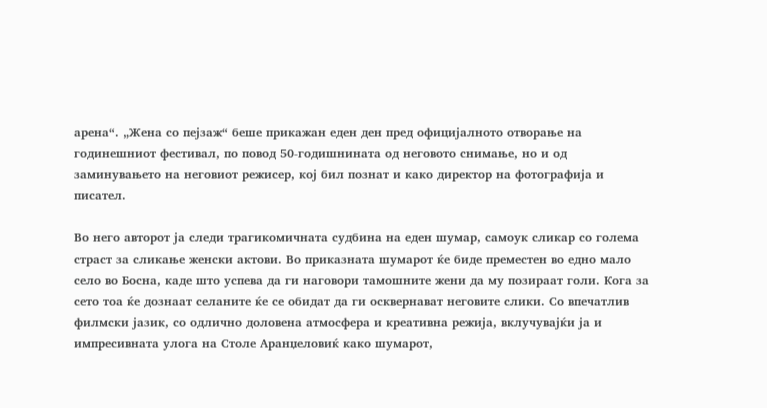арена“. „Жена со пејзаж“ беше прикажан еден ден пред официјалното отворање на годинешниот фестивал, по повод 50-годишнината од неговото снимање, но и од заминувањето на неговиот режисер, кој бил познат и како директор на фотографија и писател.

Во него авторот ја следи трагикомичната судбина на еден шумар, самоук сликар со голема страст за сликање женски актови. Во приказната шумарот ќе биде преместен во едно мало село во Босна, каде што успева да ги наговори тамошните жени да му позираат голи. Кога за сето тоа ќе дознаат селаните ќе се обидат да ги осквернават неговите слики. Со впечатлив филмски јазик, со одлично доловена атмосфера и креативна режија, вклучувајќи ја и импресивната улога на Столе Аранџеловиќ како шумарот,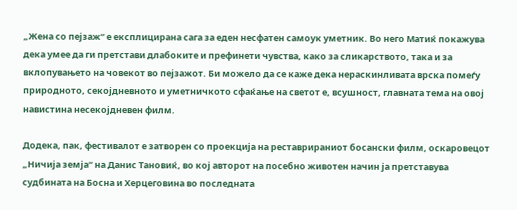„Жена со пејзаж“ е експлицирана сага за еден несфатен самоук уметник. Во него Матиќ покажува дека умее да ги претстави длабоките и префинети чувства, како за сликарството, така и за вклопувањето на човекот во пејзажот. Би можело да се каже дека нераскинливата врска помеѓу природното, секојдневното и уметничкото сфаќање на светот е, всушност, главната тема на овој навистина несекојдневен филм.

Додека, пак, фестивалот е затворен со проекција на реставрираниот босански филм, оскаровецот „Ничија земја“ на Данис Тановиќ, во кој авторот на посебно животен начин ја претставува судбината на Босна и Херцеговина во последната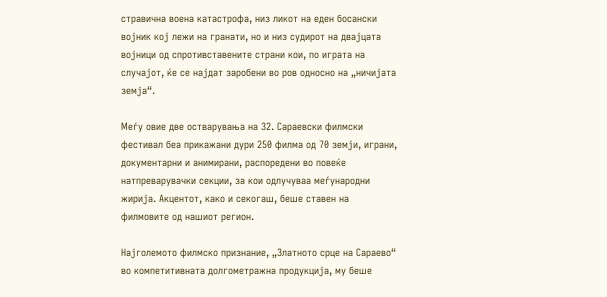стравична воена катастрофа, низ ликот на еден босански војник кој лежи на гранати, но и низ судирот на двајцата војници од спротивставените страни кои, по играта на случајот, ќе се најдат заробени во ров односно на „ничијата земја“.

Меѓу овие две остварувања на 32. Сараевски филмски фестивал беа прикажани дури 250 филма од 70 земји, играни, документарни и анимирани, распоредени во повеќе натпреварувачки секции, за кои одлучуваа меѓународни жирија. Акцентот, како и секогаш, беше ставен на филмовите од нашиот регион.

Најголемото филмско признание, „Златното срце на Сараево“ во компетитивната долгометражна продукција, му беше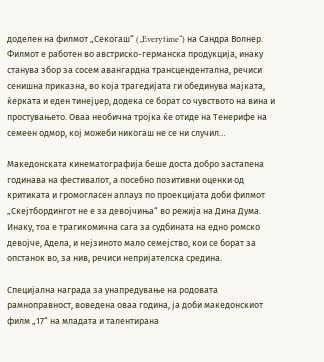доделен на филмот „Секогаш“ („Everytime“) на Сандра Волнер. Филмот е работен во австриско-германска продукција, инаку станува збор за сосем авангардна трансцендентална, речиси сенишна приказна, во која трагедијата ги обединува мајката, ќерката и еден тинејџер, додека се борат со чувството на вина и простувањето. Оваа необична тројка ќе отиде на Тенерифе на семеен одмор, кој можеби никогаш не се ни случил…

Македонската кинематографија беше доста добро застапена годинава на фестивалот, а посебно позитивни оценки од критиката и громогласен аплауз по проекцијата доби филмот „Скејтбордингот не е за девојчиња“ во режија на Дина Дума. Инаку, тоа е трагикомична сага за судбината на едно ромско девојче, Адела, и нејзиното мало семејство, кои се борат за опстанок во, за нив, речиси непријателска средина.

Специјална награда за унапредување на родовата рамноправност, воведена оваа година, ја доби македонскиот филм „17“ на младата и талентирана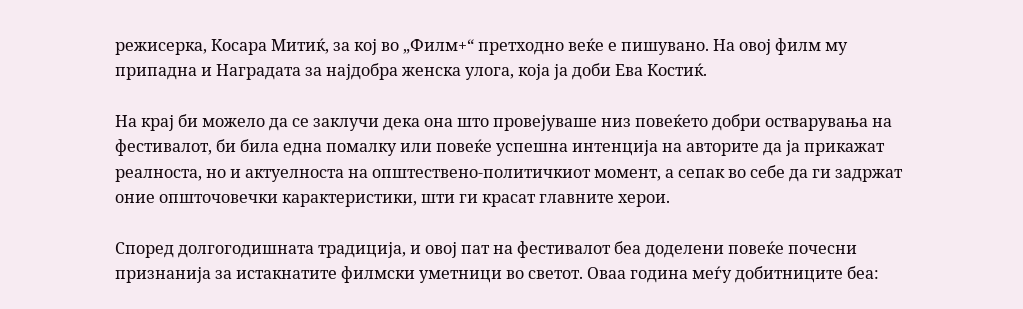режисерка, Косара Митиќ, за кој во „Филм+“ претходно веќе е пишувано. На овој филм му припадна и Наградата за најдобра женска улога, која ја доби Ева Костиќ.

На крај би можело да се заклучи дека она што провејуваше низ повеќето добри остварувања на фестивалот, би била една помалку или повеќе успешна интенција на авторите да ја прикажат реалноста, но и актуелноста на општествено-политичкиот момент, а сепак во себе да ги задржат оние општочовечки карактеристики, шти ги красат главните херои.

Според долгогодишната традиција, и овој пат на фестивалот беа доделени повеќе почесни признанија за истакнатите филмски уметници во светот. Оваа година меѓу добитниците беа: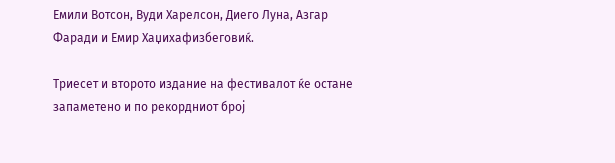Емили Вотсон, Вуди Харелсон, Диего Луна, Азгар Фаради и Емир Хаџихафизбеговиќ.

Триесет и второто издание на фестивалот ќе остане запаметено и по рекордниот број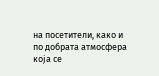на посетители, како и по добрата атмосфера која се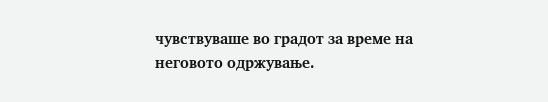чувствуваше во градот за време на неговото одржување.